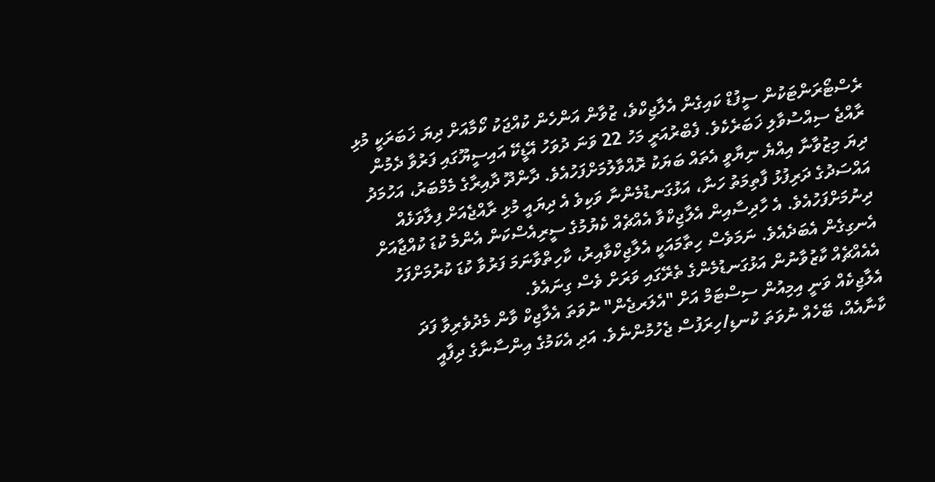ރެސްޓޯރަންޓަކުން ސީފުޑް ކައިގެން އެލާޖިކްވެ، ޒުވާން އަންހެން ކުއްޖަކު ކޯމާއަށް ދިޔަ ޚަބަރަކީ މުޅި ރާއްޖެ ސިއްސުވާލި ޚަބަރެކެވެ. ފެބްރުއަރީ މަހު 22 ވަނަ ދުވަހު އޭޑީކޭ އައިސީޔޫގައި ފަރުވާ ދެމުން ދިޔަ މިޒުވާނާ އިއްޔެ ނިޔާވީ އެތައް ބަޔަކު ރޮއްވާލުމަށްފަހުއެވެ. ދާންދޫ ދާއިރާގެ މެމްބަރު، އަހުމަދު އައްސަދުގެ ދަރިފުޅު ފާތިމަތު ހަނާ، އަޅުގަނޑުމެންނާ ވަކިވެ އެ ދިޔައީ މުޅި ރާއްޖެއަށް ފިލާވަޅެއް ދިނުމަށްފަހުއެވެ. އެ ހާދިސާއިން އެލާޖިކްވާ އެއްޗެއް ކެޔުމުގެ ސީރިއެސްކަން އެންމެ ކުޑަ ކުއްޖާއަށް އެނގިގެން އެބަދެއެވެ. ނަމަވެސް ހިތާމައަކީ އެލާޖިކްވާއިރު، ކާހިތްވާނަމަ ފަރުވާ ކުޑަ ކުރުމަށްފަހު އެއެއްޗެއް ކާޒުވާނުން އަޅުގަނޑުމެންގެ ތެރޭގައި ވަރަށް ވެސް ގިނައެވެ.
އެލާޖިކެއް ވަނީ އިމިއުން ސިސްޓަމް އަށް "އެލަރޖެން" ނުވަތަ އެލާޖިކް ވާން މެދުވެރިވާ ފަދަ ކާނާއެއް، ބޭހެއް ނުވަތަ ކުނޑި/ހިރަފުސް ޖެހުމުންނެވެ. އަދި އެކަމުގެ އިންސާނާގެ ދިފާއީ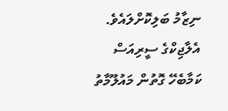ނިޒާމު ބަލިކޮށްލައެވެ.
އެލާޖިކްގެ ސީރިއަސް ކަމާބެހޭ ގޮތުން މައުލޫމާތު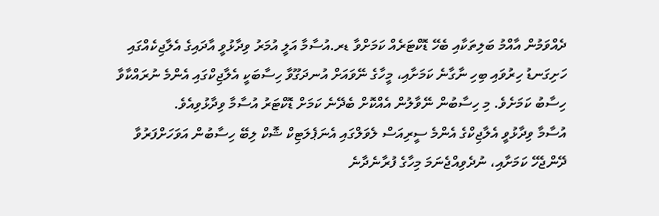ދެއްވަމުން އާއްމު ބަލިތަކާއި ބެހޭ ޑޮކްޓަރެއް ކަމަށްވާ ޑރ.އުސާމާ އަލީ އުމަރު ވިދާޅުވީ އާދައިގެ އެލާޖިކެއްގައި ހަށިގަނޑު ހިރުވައި ބިހި ނާގާނެ ކަމަށާއި، މީހާގެ ނޭވައަށް އުނދަގޫވާ ހިސާބަކީ އެލާޖިކްގައި އެންމެ ނުރައްކާވާ ހިސާބު ކަމަށެވެ. މި ހިސާބުން ނޭވާލުން އެއްކޮށް ބެދޭނެ ކަމަށް ޑޮކްޓަރު އުސާމާ ވިދާޅުވިއެވެ.
އުސާމާ ވިދާޅުވީ އެލާޖިކްގެ އެންމެ ސީރިއަސް ލެވަލްގައި އެނަޕެލަޓިކް ޝޮކް ލިބޭ ހިސާބުން އަވަހަށްފަރުވާ ދޭންޖެހޭ ކަމަށާއި، ނުދެވިއްޖެނަމަ މިހާގެ ފުރާނެދާނެ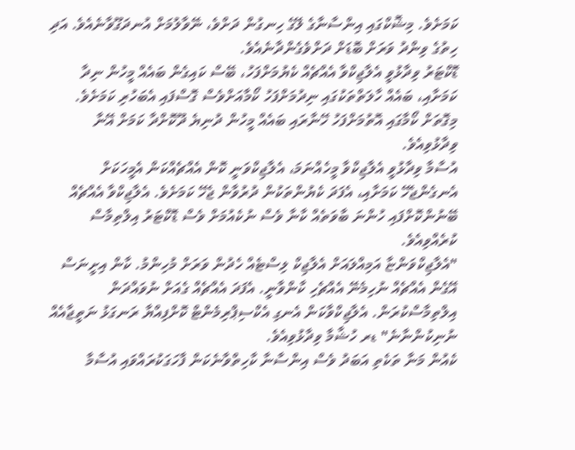ކަމަށެވެ. މިޝޮކްގައި އިންސާނާގެ ލޭގެ ހިނގުން ދަށްވެ، ނޭވާލުމަށް އުނދަގޫވާނެއެވެ. އަދި ހިތުގެ ވިންދު ވަރަށް ބޮޑަށް ދަށްވެގެންދާނެއެވެ.
ޑޮކްޓަރު ވިދާޅުވީ އެލާޖިކްވާ އެއްޗެއް ކެޔުމަށްފަހު، ބޭސް ކައިގެން ބައެއް މީހުން ނިދާ ކަމަށާއި، ބައެއް ހާލަތްތަކުގައި ނިދުމަށްފަހު ކޯމާއަށްވެސް ގޮސްފައި އެބަހުރި ކަމަށެވެ. މިގޮތަށް ކޯމާގައި އޮތުމަށްފަހު ހޭނާރައި ބައެއް މީހުން ދުނިޔެ ދޫކޮށްދާ ކަމަށް އޭނާ ވިދާޅުވިއެވެ.
އުސާމާ ވިދާޅުވީ އެލާޖިކްވާ މީހެއްނަމަ، އެލާޖިކްވަނީ ކޮން އެއްޗެއްކަން އެމީހަކަށް އެނގެންޖެހޭ ކަމަށާއި، އެފަދަ ކެޔުންތަކުން ދުރުވާން ޖެހޭ ކަމަށެވެ. އެލާޖިކްވާ އެއްޗެއް ބޭނުންކޮށްފައި ހުންނަ ބާވަތެއް ކާނާ ވެސް ނުކެއުމަށް ވެސް ޑޮކްޓަރު އިލްތިމާސް ކުރެއްވިއެވެ.
"އެލާޖިކްވަންޏާ އަމިއްލައަށް އެލާޖިކް ލިސްޓެއް ހެދުން ވަރަށް މުހިންމު. ކާން އިށީނަސް އޭގެން އެއްޗެއް ނުހިމެނޭ އެއްޗެހި ކާންވާނީ. އެފަދަ އެއްޗެއް ގެއަށް ނުވައްދަން އިލްތިމާސްކުރަން. އެލާޖިކްވާކަން އެނގި އެކްސިޕްރިމެންޓް ކޮށްފިއްޔާ ރަނގަޅު ނަތީޖާއެއް ނުނިކުންނާނެ" ޑރ ހުޝާމާ ވިދާޅުވިއެވެ.
ކެއުން މަނާ ތަކެތި އަބަދު ވެސް އިންސާނާ ކާހިތްވާނެކަން ފާހަގަކުރައްވައި އުސާމާ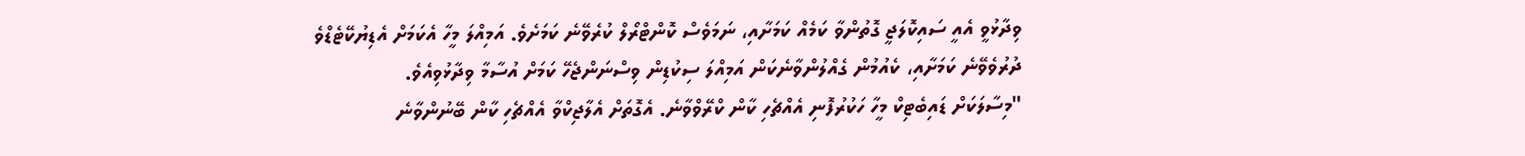ވިދާޅުވީ އެއީ ސައިކޮލަޖީ ގޮތުންވާ ކަމެއް ކަމަށާއި، ނަމަވެސް ކޮންޓްރޯލް ކުރެވޭނެ ކަމަށެވެ. އަމިއްލަ މީހާ އެކަމަށް އެޑިޔުކޭޓެޑްވެ ދުރުވެވޭނެ ކަމަށާއި، ކެއުމުން ގެއްލުންވާނެކަން އަމިއްލަ ސިކުޑިން ވިސްނަންޖެހޭ ކަމަށް އުސާމާ ވިދާޅުވިއެވެ.
"މިސާލަކަށް ޑައިބެޓިކް މީހާ ހަކުރުފޮނި އެއްޗެހި ކާން ކްރޭވްވާނެ. އެގޮތަށް އެލާޖިކްވާ އެއްޗެހި ކާން ބޭނުންވާނެ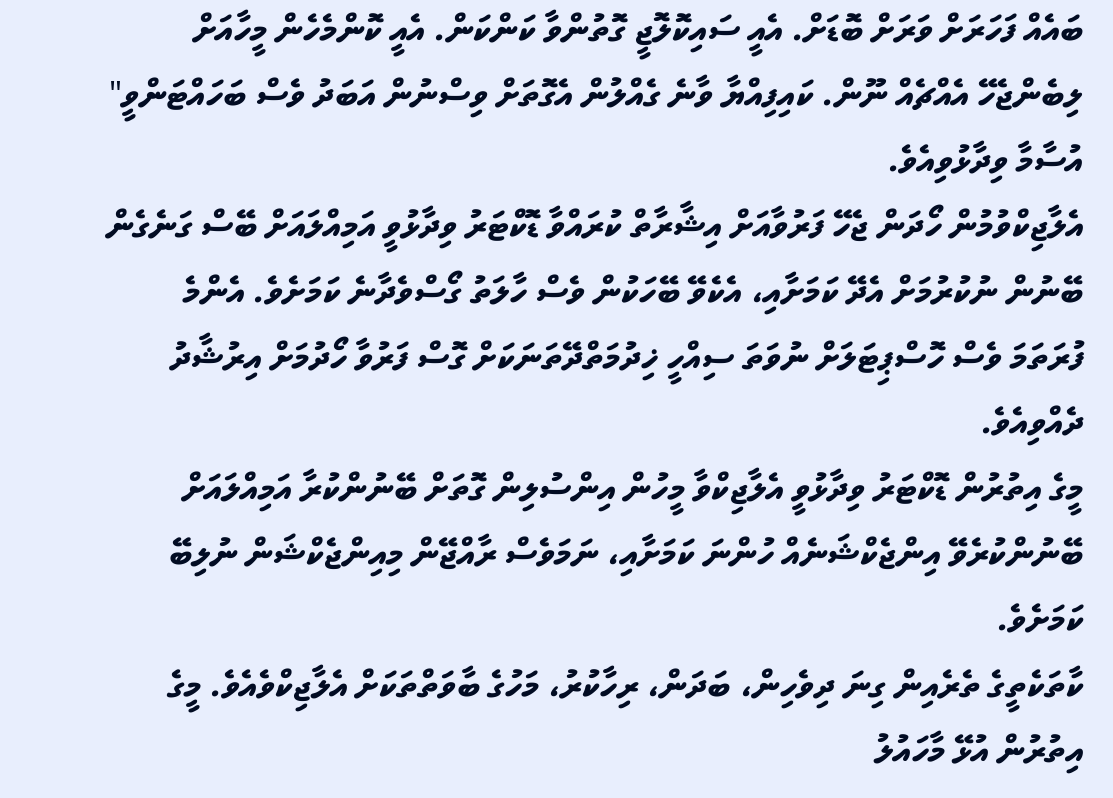ބައެއް ފަހަރަށް ވަރަށް ބޮޑަށް. އެއީ ސައިކޮލޮޖީ ގޮތުންވާ ކަންކަން. އެއީ ކޮންމެހެން މީހާއަށް ލިބެންޖެހޭ އެއްޗެއް ނޫން. ކައިފިއްޔާ ވާނެ ގެއްލުން އެގޮތަށް ވިސްނުން އަބަދު ވެސް ބަހައްޓަންވީ" އުސާމާ ވިދާޅުވިއެވެ.
އެލާޖިކްވުމުން ހޯދަން ޖެހޭ ފަރުވާއަށް އިޝާރާތް ކުރައްވާ ޑޮކްޓަރު ވިދާޅުވީ އަމިއްލައަށް ބޭސް ގަނެގެން ބޭނުން ނުކުރުމަށް އެދޭ ކަމަށާއި، އެކެވޭ ބޭހަކުން ވެސް ހާލަތު ގޯސްވެދާނެ ކަމަށެވެ. އެންމެ ފުރަތަމަ ވެސް ހޮސްޕިޓަލަށް ނުވަތަ ސިއްހީ ޚިދުމަތްދޭތަނަކަށް ގޮސް ފަރުވާ ހޯދުމަށް އިރުޝާދު ދެއްވިއެވެ.
މީގެ އިތުރުން ޑޮކްޓަރު ވިދާޅުވީ އެލާޖިކްވާ މީހުން އިންސުލިން ގޮތަށް ބޭނުންކުރާ އަމިއްލައަށް ބޭނުންކުރެވޭ އިންޖެކްޝަނެއް ހުންނަ ކަމަށާއި، ނަމަވެސް ރާއްޖޭން މިއިންޖެކްޝަން ނުލިބޭ ކަމަށެވެ.
ކާތަކެތީގެ ތެރެއިން ގިނަ ދިވެހިން، ބަދަން، ރިހާކުރު، މަހުގެ ބާވަތްތަކަށް އެލާޖިކްވެއެވެ. މީގެ އިތުރުން އުޅޭ މާހައުލު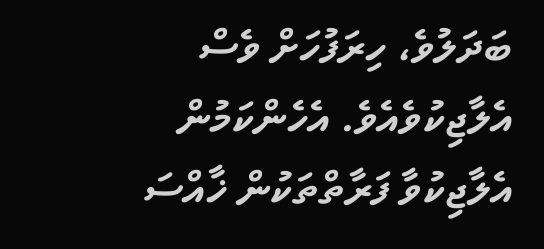ބަދަލުވެ، ހިރަފުހަށް ވެސް އެލާޖިކުވެއެވެ. އެހެންކަމުން އެލާޖިކުވާ ފަރާތްތަކުން ޚާއްސަ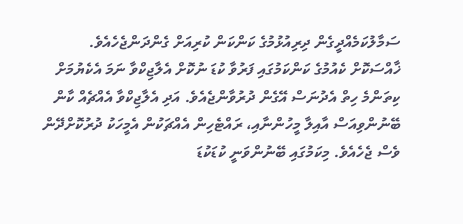ސަމާލުކަމެއްދީގެން ދިރިއުޅުމުގެ ކަންކަން ކުރިއަށް ގެންދަންޖެހެއެވެ. ޚާއްސަކޮށް ކެއުމުގެ ކަންކަމުގައި ފަރުވާ ކުޑަ ނުކޮށް އެލާޖިކްވާ ނަމަ އެކެޔުމަށް ކިތަންމެ ހިތް އެދުނަސް އޭގެން ދުރުވާންޖެއެވެ. އަދި އެލާޖިކްވާ އެއްޗެއް ކާން ބޭނުންވިއަސް އާއިލާ މީހުންނާއި، ރައްޓެހިން އެއްޗަކުން އެމީހަކު ދުރުކޮށްދޭން ވެސް ޖެހެއެވެ. މިކަމުގައި ބޭނުންވަނީ ކުޑަކުޑަ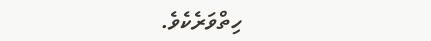ހިތްވަރެކެވެ.